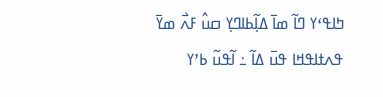ߤߊߟߵߌ ߣߊ߬ ߘߊ߫ ߡߊ߲߬ߕߊߣߌ߲ ߛߎ߮ ߓߍ߯ ߘߌ߫ ߟߍߙߊߟߞߊ ߟߎ߫ ߡߊ߬ ߸ ߊ߬ߟߎ߬ ߕߴߌ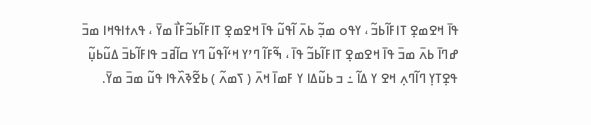ߟߊ߫ ߞߐߘߐ߲ ߠߊߓߊ߬ߕߏ߬ ، ߌߟߋ ߘߏ߲߬ ߕߍ߫ ߊ߬ߟߎ߬ ߟߊ߫ ߞߐߘߐ߲ ߠߊߓߊ߬ߕߏ߬ߓߊ߯ ߘߌ߫ ، ߟߍߙߊߟߞߊ ߘߏ߫ ߝߣߊ߫ ߕߍ߫ ߘߏ߫ ߟߊ߫ ߞߐߘߐ߲ ߠߊߓߊ߬ߕߏ߬ ߟߊ߫ ، ߒ߬ߓߊ߬ ߣߴߌ ߞߵߊ߬ߟߎ߬ ߣߌ ߛߊ߬ߥߏ ߟߊߓߊ߬ߕߏ߫ ߡߎ߬ߕߎ߲߬ ߟߐ߲ߠߌ߲ ߣߊ߬ߣߍ߲ ߞߐ ߌ ߡߊ߬ ߸ ߏ ߕߎ߬ߡߊ ߌ ߓߘߊ߫ ߞߍ߫ ( ߖߘߍ߬ ) ߕߐ߬ߢߍ߰ߟߊ ߟߎ߬ ߘߏ߫ ߘߌ߫.